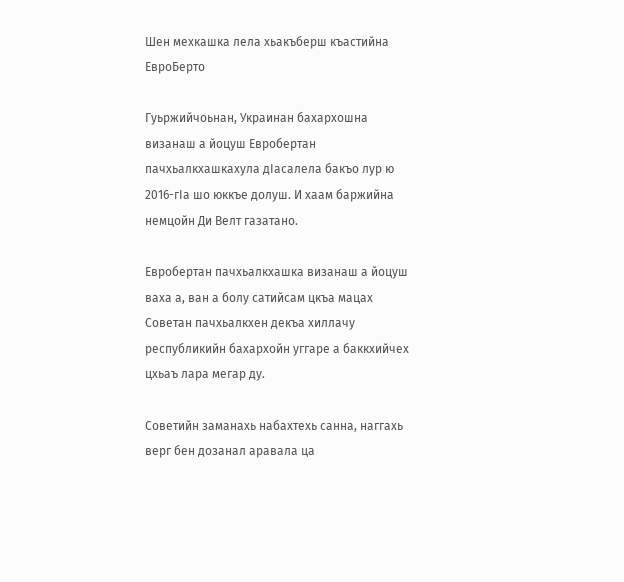Шен мехкашка лела хьакъберш къастийна ЕвроБерто

Гуьржийчоьнан, Украинан бахархошна визанаш а йоцуш Евробертан пачхьалкхашкахула дIасалела бакъо лур ю 2016-гIа шо юккъе долуш. И хаам баржийна немцойн Ди Велт газатано.

Евробертан пачхьалкхашка визанаш а йоцуш ваха а, ван а болу сатийсам цкъа мацах Советан пачхьалкхен декъа хиллачу республикийн бахархойн уггаре а баккхийчех цхьаъ лара мегар ду.

Советийн заманахь набахтехь санна, наггахь верг бен дозанал аравала ца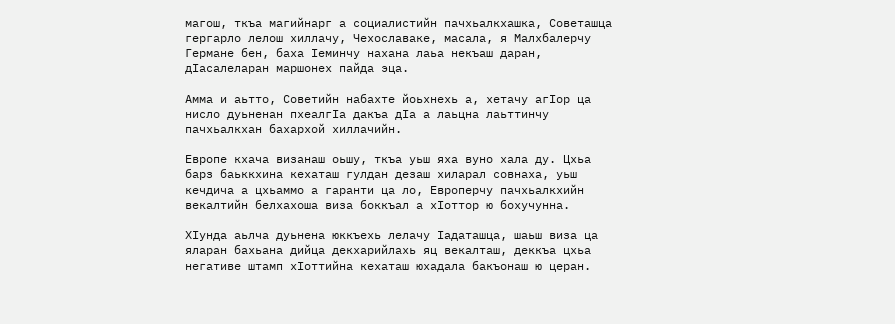магош, ткъа магийнарг а социалистийн пачхьалкхашка, Советашца гергарло лелош хиллачу, Чехославаке, масала, я Малхбалерчу Германе бен, баха Iеминчу нахана лаьа некъаш даран, дIасалеларан маршонех пайда эца.

Амма и аьтто, Советийн набахте йоьхнехь а, хетачу агIор ца нисло дуьненан пхеалгIа дакъа дIа а лаьцна лаьттинчу пачхьалкхан бахархой хиллачийн.

Европе кхача визанаш оьшу, ткъа уьш яха вуно хала ду. Цхьа барз баьккхина кехаташ гулдан дезаш хиларал совнаха, уьш кечдича а цхьаммо а гаранти ца ло, Европерчу пачхьалкхийн векалтийн белхахоша виза боккъал а хIоттор ю бохучунна.

ХIунда аьлча дуьнена юккъехь лелачу Iадаташца, шаьш виза ца яларан бахьана дийца декхарийлахь яц векалташ, деккъа цхьа негативе штамп хIоттийна кехаташ юхадала бакъонаш ю церан.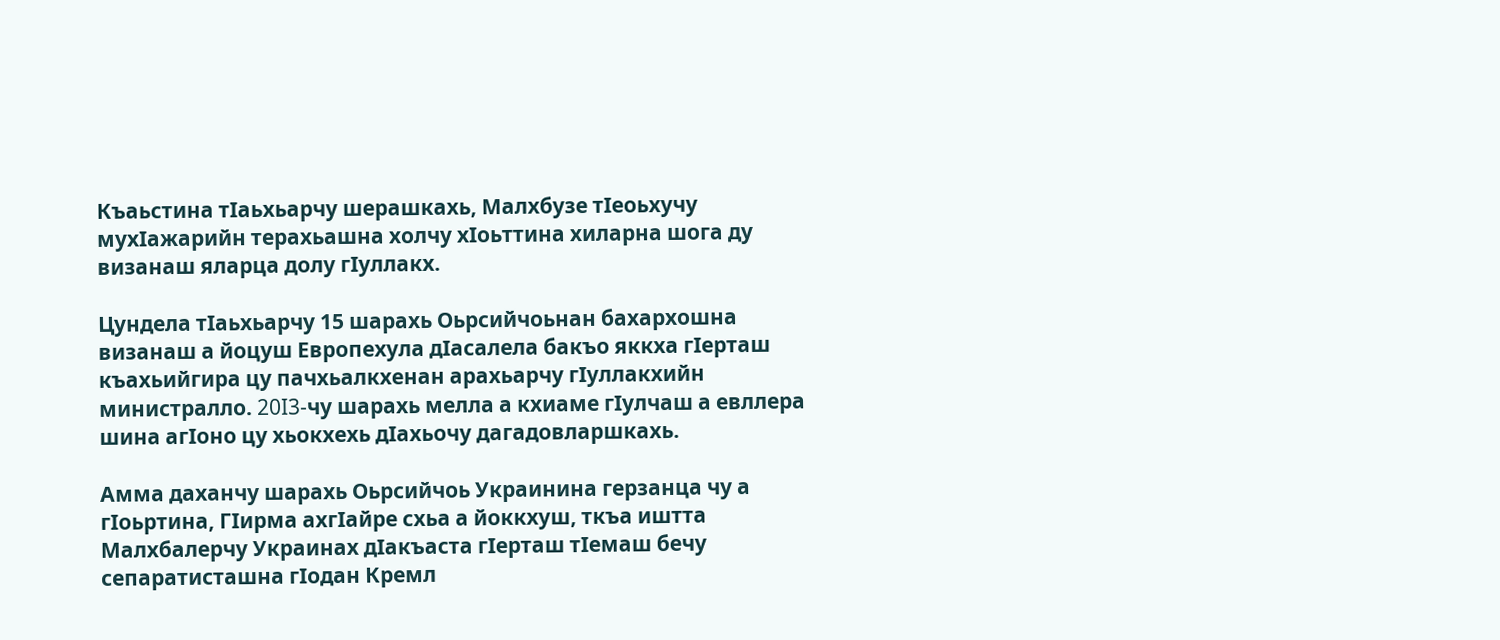Къаьстина тIаьхьарчу шерашкахь, Малхбузе тIеоьхучу мухIажарийн терахьашна холчу хIоьттина хиларна шога ду визанаш яларца долу гIуллакх.

Цундела тIаьхьарчу 15 шарахь Оьрсийчоьнан бахархошна визанаш а йоцуш Европехула дIасалела бакъо яккха гIерташ къахьийгира цу пачхьалкхенан арахьарчу гIуллакхийн министралло. 20I3-чу шарахь мелла а кхиаме гIулчаш а евллера шина агIоно цу хьокхехь дIахьочу дагадовларшкахь.

Амма даханчу шарахь Оьрсийчоь Украинина герзанца чу а гIоьртина, ГIирма ахгIайре схьа а йоккхуш, ткъа иштта Малхбалерчу Украинах дIакъаста гIерташ тIемаш бечу сепаратисташна гIодан Кремл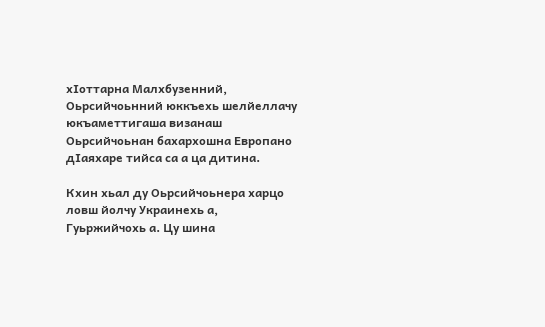хIоттарна Малхбузенний, Оьрсийчоьнний юккъехь шелйеллачу юкъаметтигаша визанаш Оьрсийчоьнан бахархошна Европано дIаяхаре тийса са а ца дитина.

Кхин хьал ду Оьрсийчоьнера харцо ловш йолчу Украинехь а, Гуьржийчохь а. Цу шина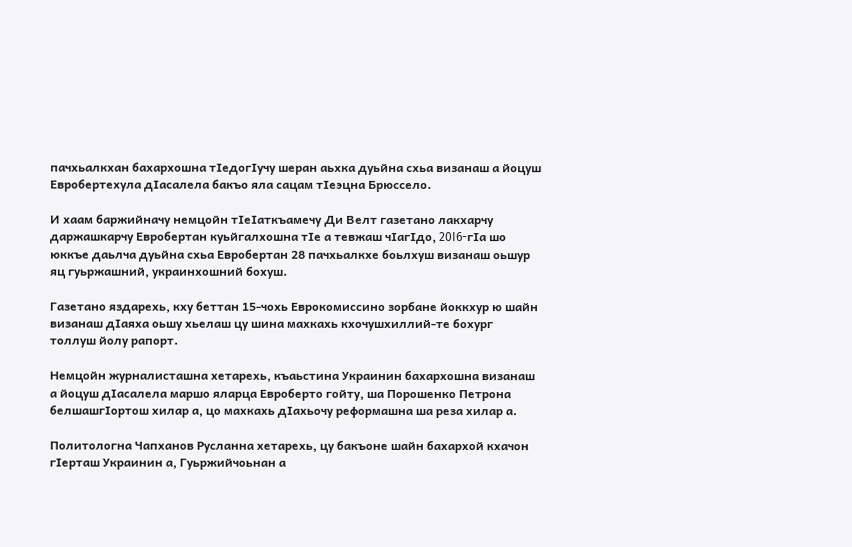пачхьалкхан бахархошна тIедогIучу шеран аьхка дуьйна схьа визанаш а йоцуш Евробертехула дIасалела бакъо яла сацам тIеэцна Брюссело.

И хаам баржийначу немцойн тIеIаткъамечу Ди Велт газетано лакхарчу даржашкарчу Евробертан куьйгалхошна тIе а тевжаш чIагIдо, 20I6-гIа шо юккъе даьлча дуьйна схьа Евробертан 28 пачхьалкхе боьлхуш визанаш оьшур яц гуьржашний, украинхошний бохуш.

Газетано яздарехь, кху беттан 15-чохь Еврокомиссино зорбане йоккхур ю шайн визанаш дIаяха оьшу хьелаш цу шина махкахь кхочушхиллий-те бохург толлуш йолу рапорт.

Немцойн журналисташна хетарехь, къаьстина Украинин бахархошна визанаш а йоцуш дIасалела маршо яларца Евроберто гойту, ша Порошенко Петрона белшашгIортош хилар а, цо махкахь дIахьочу реформашна ша реза хилар а.

Политологна Чапханов Русланна хетарехь, цу бакъоне шайн бахархой кхачон гIерташ Украинин а, Гуьржийчоьнан а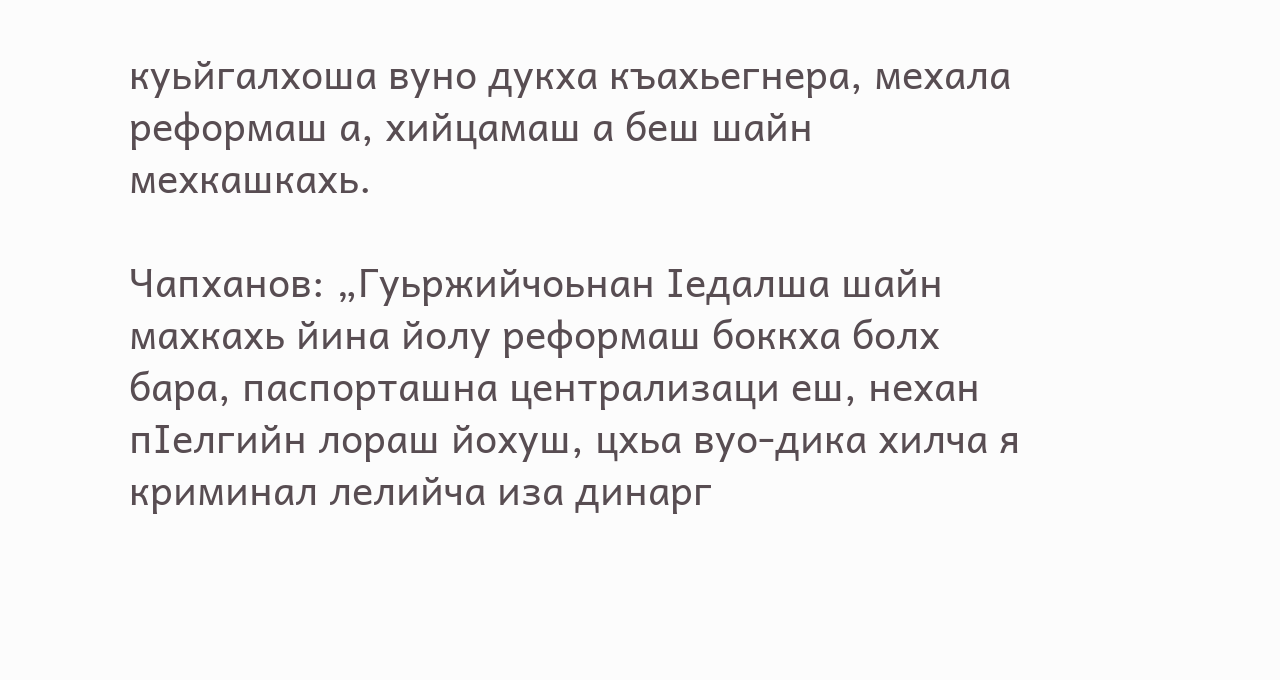куьйгалхоша вуно дукха къахьегнера, мехала реформаш а, хийцамаш а беш шайн мехкашкахь.

Чапханов: „Гуьржийчоьнан Iедалша шайн махкахь йина йолу реформаш боккха болх бара, паспорташна централизаци еш, нехан пIелгийн лораш йохуш, цхьа вуо-дика хилча я криминал лелийча иза динарг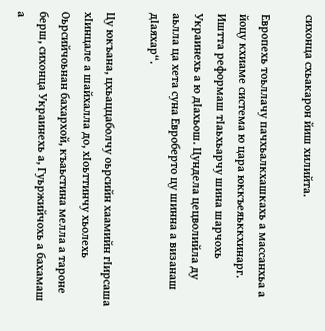сихонца схьакарон йиш хилийта.

Европехь тоьллачу пачхьалкхашкахь а массанхьа а йоцу кхиаме система ю цара юккъеяьккхинарг. Иштта реформаш тIаьхьарчу шина шарчохь Украинехь а ю дIахьош. Цундела цецволийла ду аьлла ца хета суна Евроберто цу шинна а визанаш дIаяхар“.

Цу юкъана, цхьаццаболчу оьрсийн хаамийн гIирсаша хIинцале а шайхалла до, хIоьттинчу хьолехь Оьрсийчоьнан бахархой, къаьстина мелла а тароне берш, сихонца Украинехь а, Гуьржийчохь а бахамаш а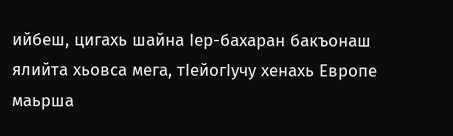ийбеш, цигахь шайна Iер-бахаран бакъонаш ялийта хьовса мега, тIейогIучу хенахь Европе маьрша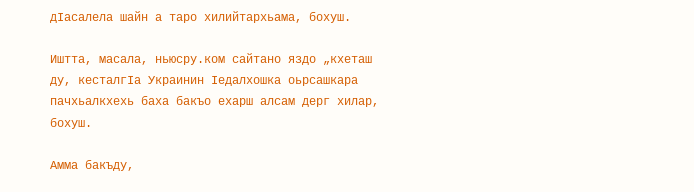дIасалела шайн а таро хилийтархьама, бохуш.

Иштта, масала, ньюсру.ком сайтано яздо „кхеташ ду, кесталгIа Украинин Iедалхошка оьрсашкара пачхьалкхехь баха бакъо ехарш алсам дерг хилар, бохуш.

Амма бакъду,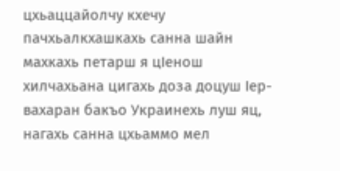цхьаццайолчу кхечу пачхьалкхашкахь санна шайн махкахь петарш я цIенош хилчахьана цигахь доза доцуш Iер-вахаран бакъо Украинехь луш яц, нагахь санна цхьаммо мел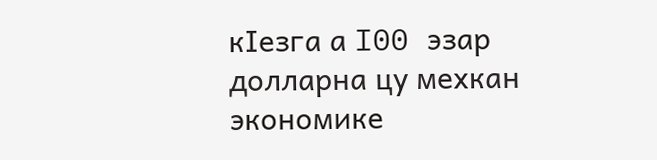кIезга а I00 эзар долларна цу мехкан экономике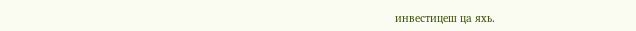инвестицеш ца яхь.